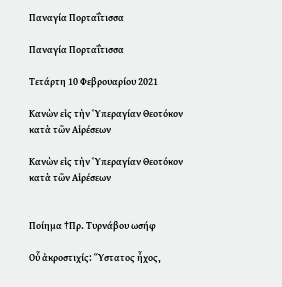Παναγία Πορταΐτισσα

Παναγία Πορταΐτισσα

Τετάρτη 10 Φεβρουαρίου 2021

Κανὼν εἰς τὴν Ὑπεραγίαν Θεοτόκον κατὰ τῶν Αἰρέσεων

Κανὼν εἰς τὴν Ὑπεραγίαν Θεοτόκον κατὰ τῶν Αἰρέσεων


Ποίημα †Πρ. Τυρνάβου ωσήφ

Οὗ ἀκροστιχίς: Ὕστατος ἦχος,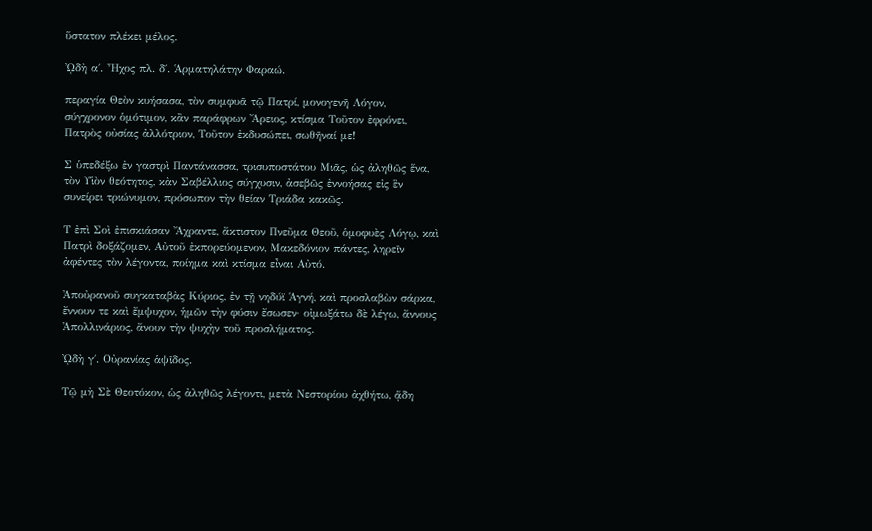ὕστατον πλέκει μέλος.

ᾨδὴ α΄. Ἦχος πλ. δ΄. Ἁρματηλάτην Φαραώ.

περαγία Θεὸν κυήσασα, τὸν συμφυᾶ τῷ Πατρί, μονογενῆ Λόγον, σύγχρονον ὁμότιμον, κἂν παράφρων Ἄρειος, κτίσμα Τοῦτον ἐφρόνει, Πατρὸς οὐσίας ἀλλότριον, Τοῦτον ἐκδυσώπει, σωθῆναί με!

Σ ὑπεδέξω ἐν γαστρὶ Παντάνασσα, τρισυποστάτου Μιᾶς, ὡς ἀληθῶς ἕνα, τὸν Υἱὸν θεότητος, κὰν Σαβέλλιος σύγχυσιν, ἀσεβῶς ἐννοήσας εἰς ἓν συνείρει τριώνυμον, πρόσωπον τὴν θείαν Τριάδα κακῶς.

Τ ἐπὶ Σοὶ ἐπισκιάσαν Ἄχραντε, ἄκτιστον Πνεῦμα Θεοῦ, ὁμοφυὲς Λόγῳ, καὶ Πατρὶ δοξάζομεν, Αὐτοῦ ἐκπορεύομενον, Μακεδόνιον πάντες, ληρεῖν ἀφέντες τὸν λέγοντα, ποίημα καὶ κτίσμα εἶναι Αὐτό.

Ἀποὐρανοῦ συγκαταβὰς Κύριος, ἐν τῇ νηδύϊ Ἁγνή, καὶ προσλαβὼν σάρκα, ἔννουν τε καὶ ἔμψυχον, ἡμῶν τὴν φύσιν ἔσωσεν· οἰμωξάτω δὲ λέγω, ἄννους Ἀπολλινάριος, ἄνουν τὴν ψυχὴν τοῦ προσλήματος.

ᾨδὴ γ΄. Οὐρανίας ἁψῖδος.

Τῷ μὴ Σὲ Θεοτόκον, ὡς ἀληθῶς λέγοντι, μετὰ Νεστορίου ἀχθήτω, ᾅδη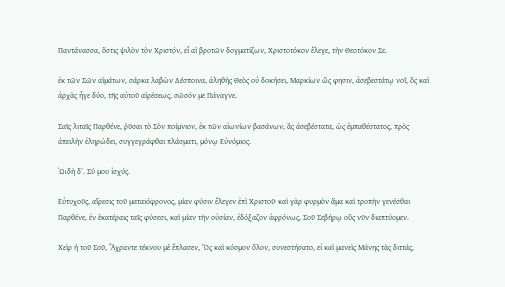Παντάνασσα, ὅστις ψιλὸν τὸν Χριστόν, εἶ αἱ βροτῶν δογματίζων, Χριστοτόκον ἔλεγε, τὴν Θεοτόκον Σε.

ἐκ τῶν Σῶν αἱμάτων, σάρκα λαβὼν Δέσποινα, ἀληθὴς Θεὸς οὐ δοκήσει, Μαρκίων ὥς φησιν, ἀσεβεστάτῳ νοΐ, ὃς καὶ ἀρχὰς ἧγε δύο, τῆς αὐτοῦ αἱρέσεως, σῶσόν με Πάναγνε.

Σαῖς λιταῖς Παρθένε, ῥῦσαι τὸ Σὸν ποίμνιον, ἐκ τῶν αἰωνίων βασάνων, ἃς ἀσεβέστατα, ὡς ἐμπαθέστατος, πρὸς ἀπειλὴν ἐληρώδει, συγγεγράφθαι πλάσματι, μόνῳ Εὐνόμιος.

ᾨδὴ δ΄. Σύ μου ἰσχύς.

Εὐτυχοῦς, αἵρεσις τοῦ ματαιόφρονος, μίαν φύσιν ἔλεγεν ἐπὶ Χριστοῦ· καὶ γὰρ φυρμὸν ἅμα καὶ τροπὴν γενέσθαι Παρθένε, ἐν ἑκατέραις ταῖς φύσεσι, καὶ μίαν τὴν οὐσίαν, ἐδόξαζον ἀφρόνως, Σοῦ Σεβήρῳ οὓς νῦν διαπτύομεν.

Χεὶρ ἡ τοῦ Σοῦ, Ἄχραντε τέκνου μὲ ἔπλασεν, Ὅς καὶ κόσμον ὅλον, συνεστήσατο, εἰ καὶ μανεὶς Μάνης τὰς διττάς,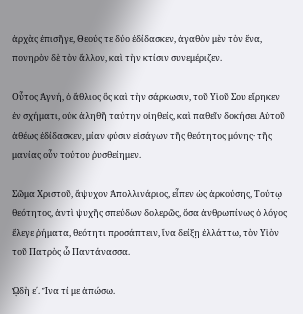ἀρχὰς ἐπισῆγε, Θεούς τε δύο ἐδίδασκεν, ἀγαθὸν μὲν τὸν ἕνα, πονηρὸν δὲ τὸν ἄλλον, καὶ τὴν κτίσιν συνεμέριζεν.

Οὗτος Ἁγνή, ὁ ἄθλιος ὃς καὶ τὴν σάρκωσιν, τοῦ Υἱοῦ Σου εἴρηκεν ἐν σχήματι, οὐκ ἀληθῆ ταύτην οἰηθείς, καὶ παθεῖν δοκήσει Αὐτοῦ ἀθέως ἐδίδασκεν, μίαν φύσιν εἰσάγων τῆς θεότητος μόνης· τῆς μανίας οὖν τούτου ῥυσθείημεν.

Σῶμα Χριστοῦ, ἄψυχον Ἀπολλινάριος, εἶπεν ὡς ἀρκούσης, Τούτῳ θεότητος, ἀντὶ ψυχῆς σπεύδων δολερῶς, ὅσα ἀνθρωπίνως ὁ λόγος ἔλεγε ῥήματα, θεότητι προσάπτειν, ἵνα δείξῃ ἐλλάττω, τὸν Υἱὸν τοῦ Πατρὸς ὦ Παντάνασσα.

ᾨδὴ ε΄. Ἵνα τί με ἀπώσω.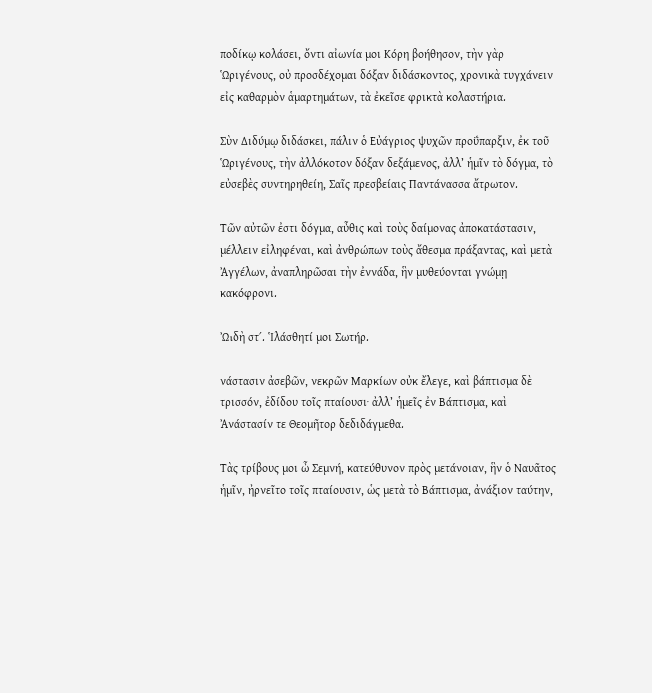ποδίκῳ κολάσει, ὄντι αἰωνία μοι Κόρη βοήθησον, τὴν γὰρ Ὡριγένους, οὐ προσδέχομαι δόξαν διδάσκοντος, χρονικὰ τυγχάνειν εἰς καθαρμὸν ἁμαρτημάτων, τὰ ἐκεῖσε φρικτὰ κολαστήρια.

Σὺν Διδύμῳ διδάσκει, πάλιν ὁ Εὐάγριος ψυχῶν προΰπαρξιν, ἐκ τοῦ Ὡριγένους, τὴν ἀλλόκοτον δόξαν δεξάμενος, ἀλλ’ ἡμῖν τὸ δόγμα, τὸ εὐσεβὲς συντηρηθείη, Σαῖς πρεσβείαις Παντάνασσα ἄτρωτον.

Τῶν αὐτῶν ἐστι δόγμα, αὖθις καὶ τοὺς δαίμονας ἀποκατάστασιν, μέλλειν εἰληφέναι, καὶ ἀνθρώπων τοὺς ἄθεσμα πράξαντας, καὶ μετὰ Ἀγγέλων, ἀναπληρῶσαι τὴν ἐννάδα, ἣν μυθεύονται γνώμῃ κακόφρονι.

ᾨδὴ στ΄. Ἱλάσθητί μοι Σωτήρ.

νάστασιν ἀσεβῶν, νεκρῶν Μαρκίων οὐκ ἔλεγε, καὶ βάπτισμα δὲ τρισσόν, ἐδίδου τοῖς πταίουσι· ἀλλ’ ἡμεῖς ἐν Βάπτισμα, καὶ Ἀνάστασίν τε Θεομῆτορ δεδιδάγμεθα.

Τὰς τρίβους μοι ὦ Σεμνή, κατεύθυνον πρὸς μετάνοιαν, ἣν ὁ Ναυᾶτος ἡμῖν, ἠρνεῖτο τοῖς πταίουσιν, ὡς μετὰ τὸ Βάπτισμα, ἀνάξιον ταύτην,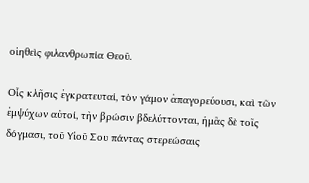οἰηθεὶς φιλανθρωπία Θεοῦ.

Οἷς κλῆσις ἐγκρατευταί, τὸν γάμον ἀπαγορεύουσι, καὶ τῶν ἐμψύχων αὐτοί, τὴν βρώσιν βδελύττονται, ἡμᾶς δὲ τοῖς δόγμασι, τοῦ Υἱοῦ Σου πάντας στερεώσαις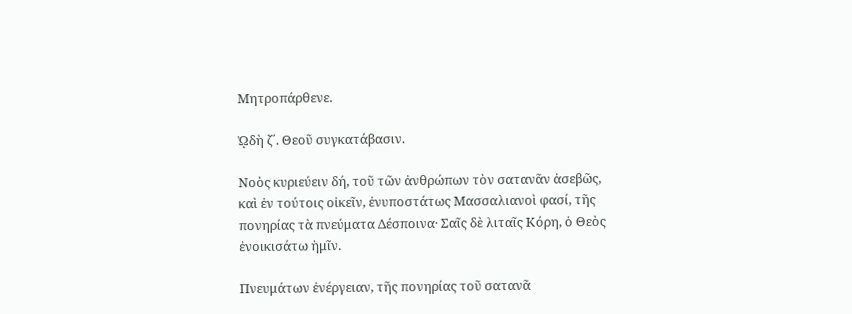Μητροπάρθενε.

ᾨδὴ ζ΄. Θεοῦ συγκατάβασιν.

Νοὸς κυριεύειν δή, τοῦ τῶν ἀνθρώπων τὸν σατανᾶν ἀσεβῶς, καὶ ἐν τούτοις οἰκεῖν, ἐνυποστάτως Μασσαλιανοὶ φασί, τῆς πονηρίας τὰ πνεύματα Δέσποινα· Σαῖς δὲ λιταῖς Κόρη, ὁ Θεὸς ἐνοικισάτω ἡμῖν.

Πνευμάτων ἐνέργειαν, τῆς πονηρίας τοῦ σατανᾶ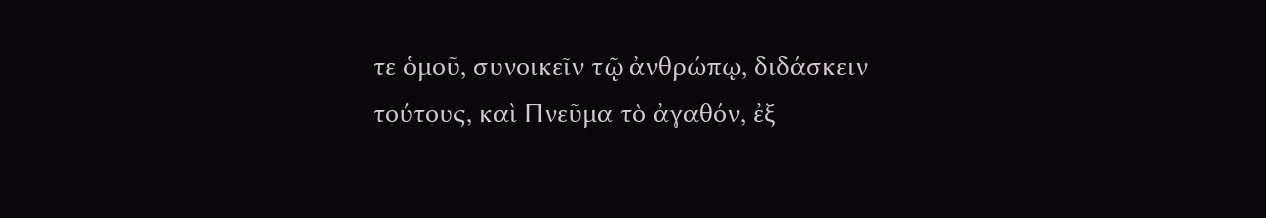τε ὁμοῦ, συνοικεῖν τῷ ἀνθρώπῳ, διδάσκειν τούτους, καὶ Πνεῦμα τὸ ἀγαθόν, ἐξ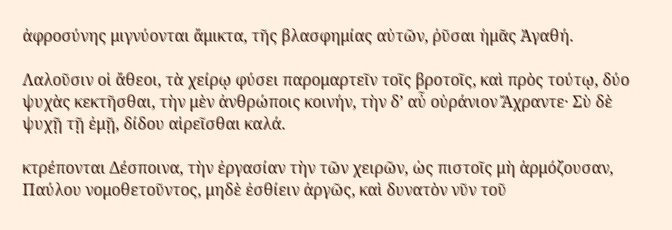ἀφροσύνης μιγνύονται ἄμικτα, τῆς βλασφημίας αὐτῶν, ῥῦσαι ἡμᾶς Ἀγαθή.

Λαλοῦσιν οἱ ἄθεοι, τὰ χείρῳ φύσει παρομαρτεῖν τοῖς βροτοῖς, καὶ πρὸς τούτῳ, δύο ψυχὰς κεκτῆσθαι, τὴν μὲν ἀνθρώποις κοινήν, τὴν δ’ αὖ οὐράνιον Ἄχραντε· Σὺ δὲ ψυχῇ τῇ ἐμῇ, δίδου αἱρεῖσθαι καλά.

κτρέπονται Δέσποινα, τὴν ἐργασίαν τὴν τῶν χειρῶν, ὡς πιστοῖς μὴ ἁρμόζουσαν, Παύλου νομοθετοῦντος, μηδὲ ἐσθίειν ἀργῶς, καὶ δυνατὸν νῦν τοῦ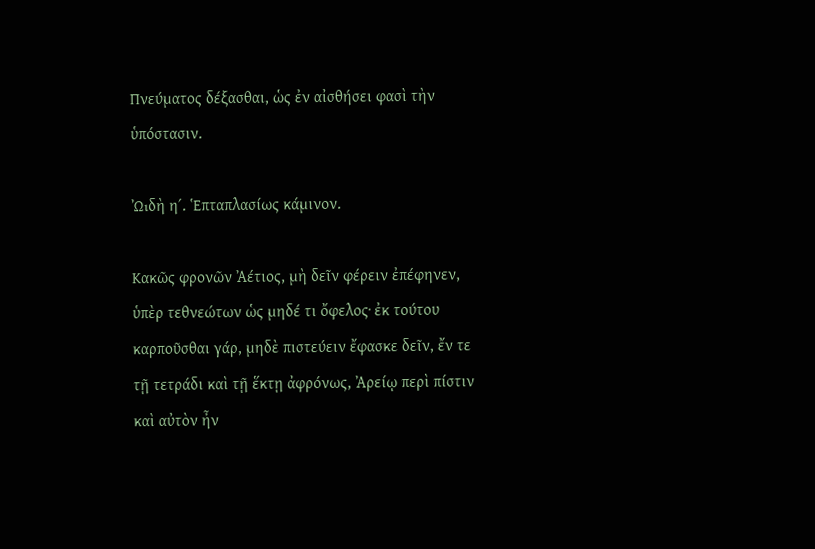Πνεύματος δέξασθαι, ὡς ἐν αἰσθήσει φασὶ τὴν ὑπόστασιν.

ᾨδὴ η΄. Ἑπταπλασίως κάμινον.

Κακῶς φρονῶν Ἀέτιος, μὴ δεῖν φέρειν ἐπέφηνεν, ὑπὲρ τεθνεώτων ὡς μηδέ τι ὄφελος· ἐκ τούτου καρποῦσθαι γάρ, μηδὲ πιστεύειν ἔφασκε δεῖν, ἔν τε τῇ τετράδι καὶ τῇ ἕκτῃ ἀφρόνως, Ἀρείῳ περὶ πίστιν καὶ αὐτὸν ἦν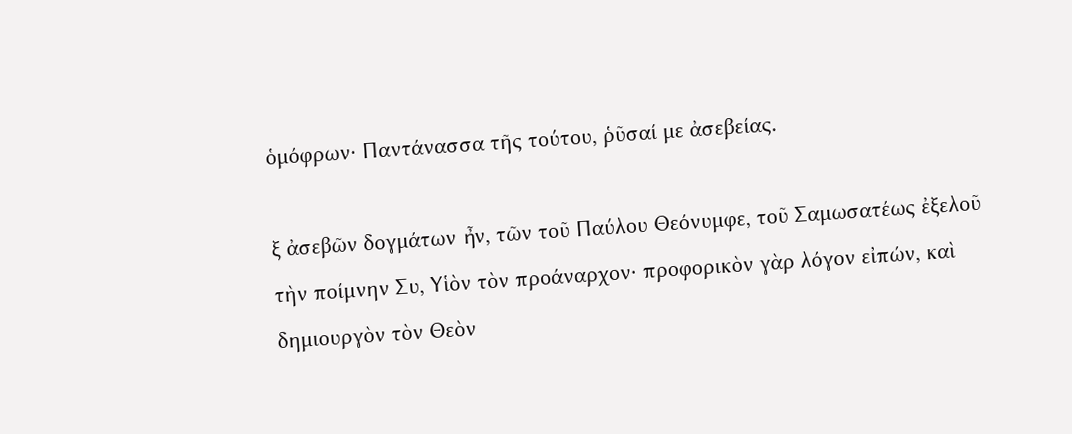ὁμόφρων· Παντάνασσα τῆς τούτου, ῥῦσαί με ἀσεβείας.

ξ ἀσεβῶν δογμάτων ἦν, τῶν τοῦ Παύλου Θεόνυμφε, τοῦ Σαμωσατέως ἐξελοῦ τὴν ποίμνην Συ, Υἱὸν τὸν προάναρχον· προφορικὸν γὰρ λόγον εἰπών, καὶ δημιουργὸν τὸν Θεὸν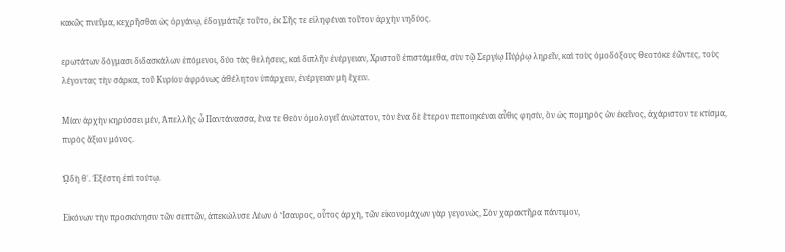κακῶς πνεῦμα, κεχρῆσθαι ὡς ὀργάνῳ, ἐδογμάτιζε τοῦτο, ἐκ Σῆς τε εἰληφέναι τοῦτον ἀρχὴν νηδύος.

ερωτάτων δόγμασι διδασκάλων ἑπόμενοι, δύο τὰς θελήσεις, καὶ διπλῆν ἐνέργειαν, Χριστοῦ ἐπιστάμεθα, σὺν τῷ Σεργίῳ Πύῤῥῳ ληρεῖν, καὶ τοὺς ὁμοδόξους Θεοτόκε ἐῶντες, τοὺς λέγοντας τὴν σάρκα, τοῦ Κυρίου ἀφρόνως ἀθέλητον ὑπάρχειν, ἐνέργειαν μὴ ἔχειν.

Μίαν ἀρχὴν κηρύσσει μέν, Ἀπελλῆς ὦ Παντάνασσα, ἕνα τε Θεὸν ὁμολογεῖ ἀνώτατον, τὸν ἕνα δὲ ἕτερον πεποιηκέναι αὖθις φησίν, ὃν ὡς πομηρὸς ὣν ἐκεῖνος, ἀχάριστον τε κτίσμα, πυρὸς ἄξιον μόνος.

ᾨδὴ θ΄. Ἐξέστη ἐπὶ τούτῳ.

Εἰκόνων τὴν προσκύνησιν τῶν σεπτῶν, ἀπεκώλυσε Λέων ὀ Ἴσαυρος, οὗτος ἀρχὴ, τῶν εἰκονομάχων γὰρ γεγονώς, Σὸν χαρακτῆρα πάντιμον,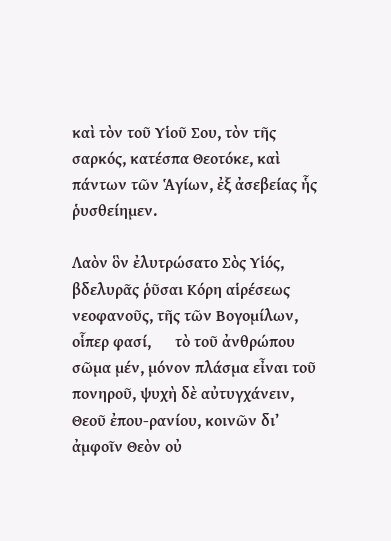καὶ τὸν τοῦ Υἱοῦ Σου, τὸν τῆς σαρκός, κατέσπα Θεοτόκε, καὶ πάντων τῶν Ἁγίων, ἐξ ἀσεβείας ἧς ῥυσθείημεν.

Λαὸν ὃν ἐλυτρώσατο Σὸς Υἱός, βδελυρᾶς ῥῦσαι Κόρη αἱρέσεως νεοφανοῦς, τῆς τῶν Βογομίλων, οἷπερ φασί,      τὸ τοῦ ἀνθρώπου σῶμα μέν, μόνον πλάσμα εἶναι τοῦ πονηροῦ, ψυχὴ δὲ αὐτυγχάνειν, Θεοῦ ἐπου-ρανίου, κοινῶν δι’ ἀμφοῖν Θεὸν οὐ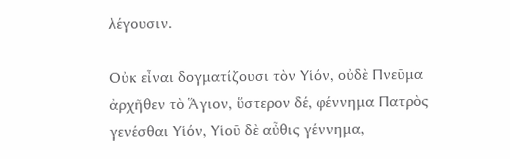λέγουσιν.

Οὐκ εἶναι δογματίζουσι τὸν Υἱόν, οὐδὲ Πνεῦμα ἀρχῆθεν τὸ Ἅγιον, ὕστερον δέ, φέννημα Πατρὸς γενέσθαι Υἱόν, Υἱοῦ δὲ αὖθις γέννημα,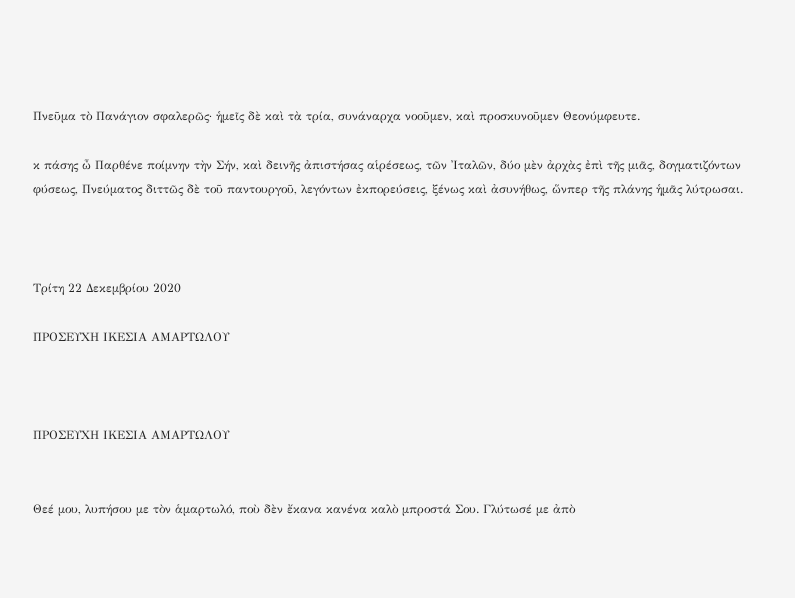Πνεῦμα τὸ Πανάγιον σφαλερῶς· ἡμεῖς δὲ καὶ τὰ τρία, συνάναρχα νοοῦμεν, καὶ προσκυνοῦμεν Θεονύμφευτε.

κ πάσης ὦ Παρθένε ποίμνην τὴν Σήν, καὶ δεινῆς ἀπιστήσας αἱρέσεως, τῶν Ἰταλῶν, δύο μὲν ἀρχὰς ἐπὶ τῆς μιᾶς, δογματιζόντων φύσεως, Πνεύματος διττῶς δὲ τοῦ παντουργοῦ, λεγόντων ἐκπορεύσεις, ξένως καὶ ἀσυνήθως, ὥνπερ τῆς πλάνης ἡμᾶς λύτρωσαι.



Τρίτη 22 Δεκεμβρίου 2020

ΠΡΟΣΕΥΧΗ ΙΚΕΣΙΑ ΑΜΑΡΤΩΛΟΥ



ΠΡΟΣΕΥΧΗ ΙΚΕΣΙΑ ΑΜΑΡΤΩΛΟΥ


Θεέ μου, λυπήσου με τὸν ἁμαρτωλό, ποὺ δὲν ἔκανα κανένα καλὸ μπροστά Σου. Γλύτωσέ με ἀπὸ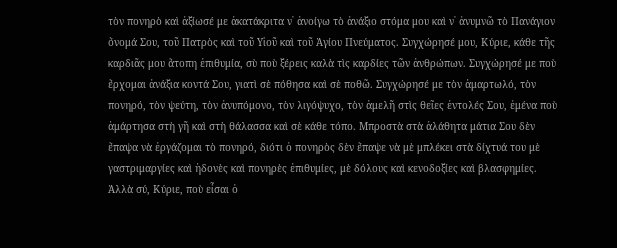τὸν πονηρὸ καὶ ἀξίωσέ με ἀκατάκριτα ν᾿ ἀνοίγω τὸ ἀνάξιο στόμα μου καὶ ν᾿ ἀνυμνῶ τὸ Πανάγιον ὄνομά Σου, τοῦ Πατρὸς καὶ τοῦ Υἱοῦ καὶ τοῦ Ἁγίου Πνεύματος. Συγχώρησέ μου, Κύριε, κάθε τῆς καρδιᾶς μου ἄτοπη ἐπιθυμία, σὺ ποὺ ξέρεις καλὰ τὶς καρδίες τῶν ἀνθρώπων. Συγχώρησέ με ποὺ ἔρχομαι ἀνάξια κοντά Σου, γιατὶ σὲ πόθησα καὶ σὲ ποθῶ. Συγχώρησέ με τὸν ἁμαρτωλό, τὸν πονηρό, τὸν ψεύτη, τὸν ἀνυπόμονο, τὸν λιγόψυχο, τὸν ἀμελῆ στὶς θεῖες ἐντολές Σου, ἐμένα ποὺ ἁμάρτησα στὴ γῆ καὶ στὴ θάλασσα καὶ σὲ κάθε τόπο. Μπροστὰ στὰ ἀλάθητα μάτια Σου δὲν ἔπαψα νὰ ἐργάζομαι τὸ πονηρό, διότι ὁ πονηρὸς δὲν ἔπαψε νὰ μὲ μπλέκει στὰ δίχτυά του μὲ γαστριμαργίες καὶ ἡδονὲς καὶ πονηρὲς ἐπιθυμίες, μὲ δόλους καὶ κενοδοξίες καὶ βλασφημίες. Ἀλλὰ σύ, Κύριε, ποὺ εἶσαι ὁ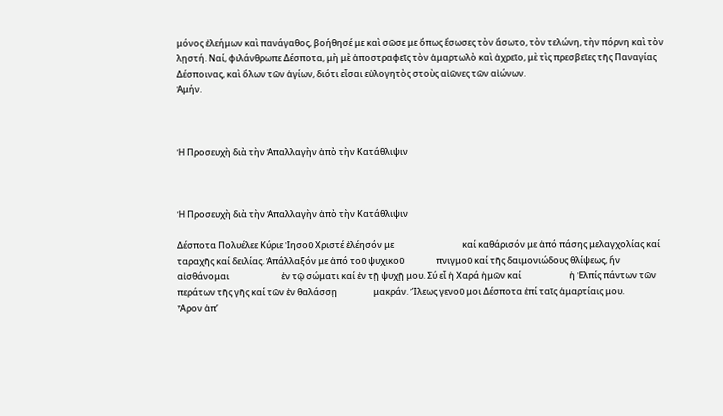μόνος ἐλεήμων καὶ πανάγαθος, βοήθησέ με καὶ σῶσε με ὅπως ἔσωσες τὸν ἄσωτο, τὸν τελώνη, τὴν πόρνη καὶ τὸν λῃστή. Ναί, φιλάνθρωπε Δέσποτα, μὴ μὲ ἀποστραφεῖς τὸν ἁμαρτωλὸ καὶ ἀχρεῖο, μὲ τὶς πρεσβεῖες τῆς Παναγίας Δέσποινας, καὶ ὅλων τῶν ἁγίων, διότι εἶσαι εὐλογητὸς στοὺς αἰῶνες τῶν αἰώνων.
Ἀμήν.



Ἡ Προσευχὴ διὰ τὴν Ἀπαλλαγὴν ἀπὸ τὴν Κατάθλιψιν



Ἡ Προσευχὴ διὰ τὴν Ἀπαλλαγὴν ἀπὸ τὴν Κατάθλιψιν

Δέσποτα Πολυέλεε Κύριε Ἰησοῦ Χριστέ ἐλέησόν με                                  καί καθάρισόν με ἀπό πάσης μελαγχολίας καί                            ταραχῆς καί δειλίας. Ἀπάλλαξόν με ἀπό τοῦ ψυχικοῦ                πνιγμοῦ καί τῆς δαιμονιώδους θλίψεως, ἥν αἰσθάνομαι                          ἐν τῷ σώματι καί ἐν τῇ ψυχῇ μου. Σύ εἶ ἡ Χαρά ἡμῶν καί                        ἡ Ἐλπίς πάντων τῶν περάτων τῆς γῆς καί τῶν ἐν θαλάσσῃ                  μακράν. Ἵλεως γενοῦ μοι Δέσποτα ἐπί ταῖς ἁμαρτίαις μου.                Ἇρον ἀπ’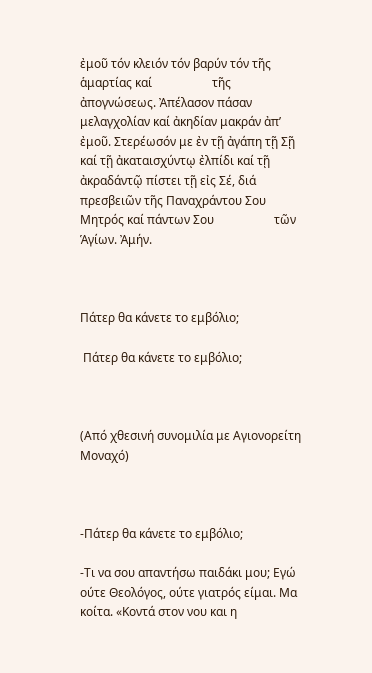ἐμοῦ τόν κλειόν τόν βαρύν τόν τῆς ἁμαρτίας καί                    τῆς ἀπογνώσεως. Ἀπέλασον πάσαν μελαγχολίαν καί ἀκηδίαν μακράν ἀπ’ ἐμοῦ. Στερέωσόν με ἐν τῇ ἀγάπη τῇ Σῇ καί τῇ ἀκαταισχύντῳ ἐλπίδι καί τῇ ἀκραδάντῷ πίστει τῇ εἰς Σέ, διά πρεσβειῶν τῆς Παναχράντου Σου Μητρός καί πάντων Σου                    τῶν Ἁγίων. Ἀμήν.



Πάτερ θα κάνετε το εμβόλιο;

 Πάτερ θα κάνετε το εμβόλιο;



(Από χθεσινή συνομιλία με Αγιονορείτη Μοναχό)



-Πάτερ θα κάνετε το εμβόλιο;

-Τι να σου απαντήσω παιδάκι μου; Εγώ ούτε Θεολόγος, ούτε γιατρός είμαι. Μα κοίτα. «Κοντά στον νου και η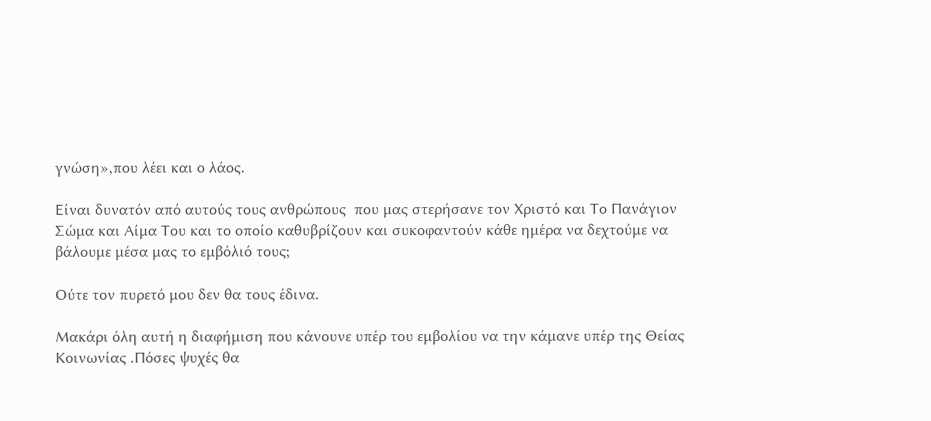γνώση»,που λέει και ο λάος.

Είναι δυνατόν από αυτούς τους ανθρώπους  που μας στερήσανε τον Χριστό και Το Πανάγιον Σώμα και Αίμα Του και το οποίο καθυβρίζουν και συκοφαντούν κάθε ημέρα να δεχτούμε να βάλουμε μέσα μας το εμβόλιό τους;

Ούτε τον πυρετό μου δεν θα τους έδινα.

Μακάρι όλη αυτή η διαφήμιση που κάνουνε υπέρ του εμβολίου να την κάμανε υπέρ της Θείας Κοινωνίας .Πόσες ψυχές θα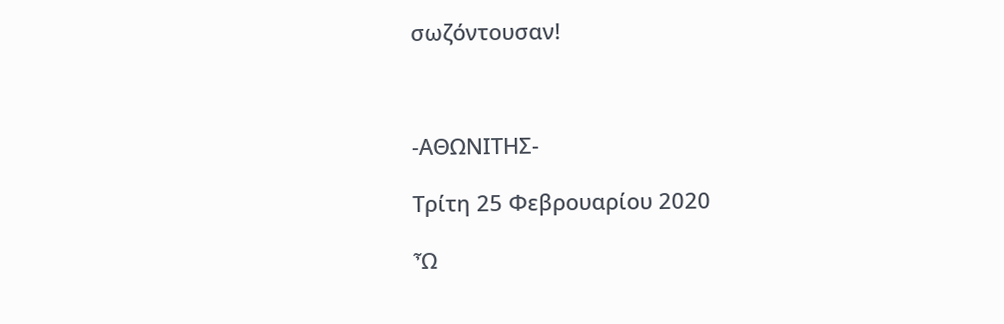σωζόντουσαν!



-ΑΘΩΝΙΤΗΣ-

Τρίτη 25 Φεβρουαρίου 2020

Ὦ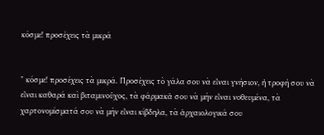κόσμε! προσέχεις τὰ μικρά


" κόσμε! προσέχεις τὰ μικρά. Προσέχεις τὸ γάλα σου νὰ εἶναι γνήσιον, ἡ τροφή σου νὰ εἶναι καθαρά καὶ βιταμινοῦχος, τὰ φάρμακἀ σου νὰ μὴν εἶναι νοθευμένα, τὰ χαρτονομίσματά σου νὰ μὴν εἶναι κίβδηλα, τὰ ἀρχαιολογικά σου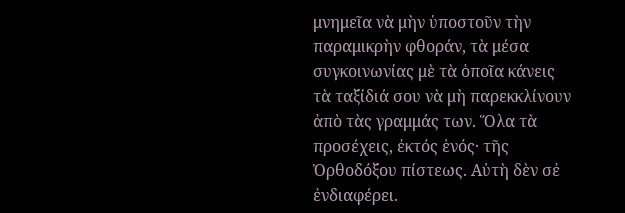μνημεῖα νὰ μὴν ὑποστοῦν τὴν παραμικρὴν φθοράν, τὰ μέσα συγκοινωνίας μὲ τὰ ὁποῖα κάνεις τὰ ταξίδιά σου νὰ μὴ παρεκκλίνουν ἀπὸ τὰς γραμμάς των. Ὅλα τὰ προσέχεις, ἐκτός ἑνός· τῆς Ὀρθοδόξου πίστεως. Αὐτὴ δὲν σἐ ἐνδιαφέρει.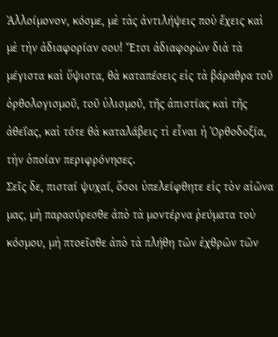Ἀλλοίμονον, κόσμε, μὲ τὰς ἀντιλήψεις ποὺ ἔχεις καὶ μὲ τὴν ἀδιαφορίαν σου! Ἔτσι ἀδιαφορὼν διὰ τὰ μέγιστα καὶ ὕψιστα, θὰ καταπέσεις εἰς τὰ βάραθρα τοῦ ὀρθολογισμοῦ, τοῦ ὑλισμοῦ, τῆς ἀπιστίας καὶ τῆς ἀθεΐας, καὶ τότε θὰ καταλάβεις τὶ εἶναι ἡ Ὀρθοδοξία, τὴν ὁποίαν περιφρόνησες.
Σεῖς δε, πισταί ψυχαί, ὅσοι ὑπελείφθητε εἰς τὸν αἰῶνα μας, μὴ παρασύρεσθε ἀπὸ τὰ μοντέρνα ῥεύματα τοὺ κόσμου, μὴ πτοεῖσθε ἀπὸ τὰ πλήθη τῶν ἐχθρῶν τῶν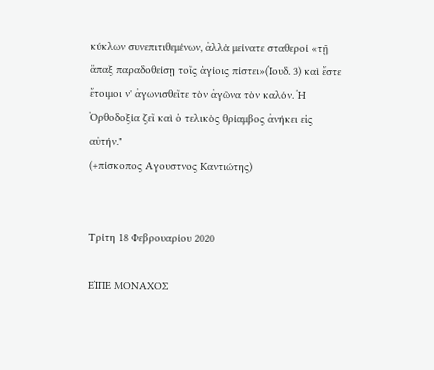κύκλων συνεπιτιθεμένων, ἀλλὰ μείνατε σταθεροί «τῇ ἅπαξ παραδοθείσῃ τοῖς ἁγίοις πίστει»(Ἰουδ. 3) καὶ ἔστε ἔτοιμοι ν' ἀγωνισθεῖτε τὸν ἀγῶνα τὸν καλόν. Ἡ Ὀρθοδοξία ζεῖ καὶ ὁ τελικὸς θρίαμβος ἀνήκει εἰς αὐτήν."
(+πίσκοπος Αγουστνος Καντιώτης)


Τρίτη 18 Φεβρουαρίου 2020

ΕΊΠΕ ΜΟΝΑΧΟΣ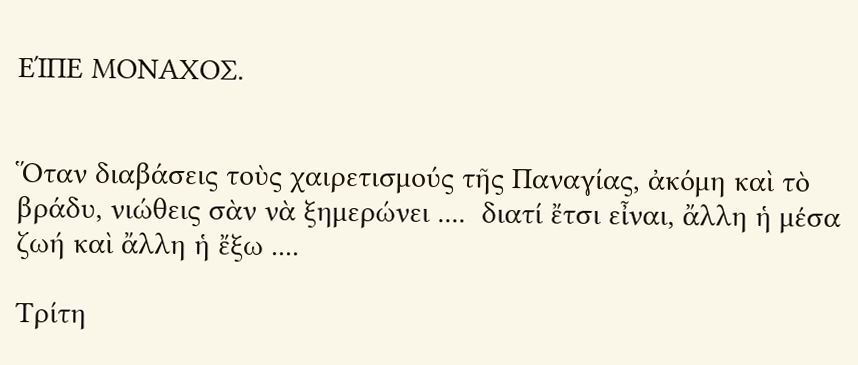ΕΊΠΕ ΜΟΝΑΧΟΣ.


Ὅταν διαβάσεις τοὺς χαιρετισμούς τῆς Παναγίας, ἀκόμη καὶ τὸ βράδυ, νιώθεις σὰν νὰ ξημερώνει ....  διατί ἔτσι εἶναι, ἄλλη ἡ μέσα ζωή καὶ ἄλλη ἡ ἔξω ....

Τρίτη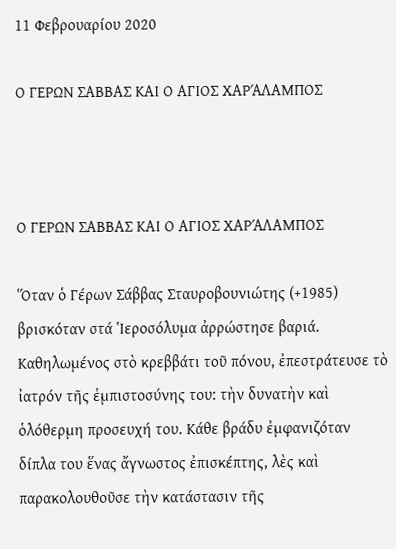11 Φεβρουαρίου 2020

Ο ΓEΡΩΝ ΣΑΒΒΑΣ ΚΑΙ Ο ΑΓΙΟΣ ΧΑΡΆΛΑΜΠΟΣ



Ο ΓEΡΩΝ ΣΑΒΒΑΣ ΚΑΙ Ο ΑΓΙΟΣ ΧΑΡΆΛΑΜΠΟΣ

Ὅταν ὁ Γέρων Σάββας Σταυροβουνιώτης (+1985) βρισκόταν στά Ἱεροσόλυμα ἀρρώστησε βαριά. Καθηλωμένος στὸ κρεββάτι τοῦ πόνου, ἐπεστράτευσε τὸ ἰατρόν τῆς ἐμπιστοσύνης του: τὴν δυνατὴν καὶ ὁλόθερμη προσευχή του. Κάθε βράδυ ἐμφανιζόταν δίπλα του ἕνας ἄγνωστος ἐπισκέπτης, λὲς καὶ παρακολουθοῦσε τὴν κατάστασιν τῆς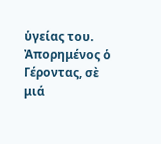ὑγείας του. Ἀπορημένος ὁ Γέροντας, σὲ μιά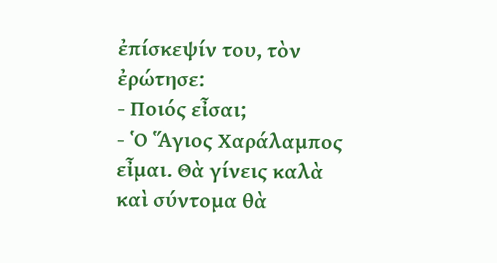ἐπίσκεψίν του, τὸν
ἐρώτησε:
- Ποιός εἶσαι;
- Ὁ Ἅγιος Χαράλαμπος εἶμαι. Θὰ γίνεις καλὰ καὶ σύντομα θὰ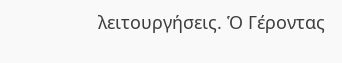λειτουργήσεις. Ὁ Γέροντας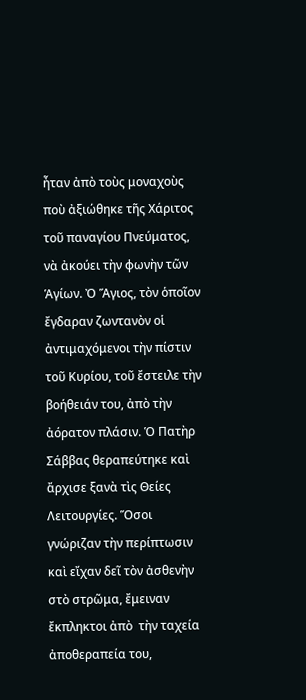ἦταν ἀπὸ τοὺς μοναχοὺς ποὺ ἀξιώθηκε τῆς Χάριτος τοῦ παναγίου Πνεύματος, νὰ ἀκούει τὴν φωνὴν τῶν  Ἁγίων. Ὀ Ἅγιος, τὸν ὁποῖον ἔγδαραν ζωντανὸν οἱ ἀντιμαχόμενοι τὴν πίστιν τοῦ Κυρίου, τοῦ ἔστειλε τὴν βοήθειάν του, ἀπὸ τὴν ἀόρατον πλάσιν. Ὁ Πατὴρ Σάββας θεραπεύτηκε καὶ ἄρχισε ξανὰ τὶς Θείες Λειτουργίες. Ὅσοι γνώριζαν τὴν περίπτωσιν καὶ εἴχαν δεῖ τὸν ἀσθενὴν στὸ στρῶμα, ἔμειναν ἔκπληκτοι ἀπὸ  τὴν ταχεία ἀποθεραπεία του,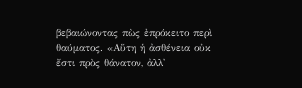βεβαιώνοντας πὼς ἐπρόκειτο περὶ θαύματος. «Αὕτη ἡ ἀσθένεια οὐκ ἔστι πρὸς θάνατον, ἀλλ'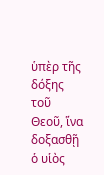ὑπὲρ τῆς δόξης τοῦ Θεοῦ, ἵνα δοξασθῇ ὁ υἱὸς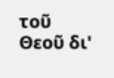τοῦ Θεοῦ δι'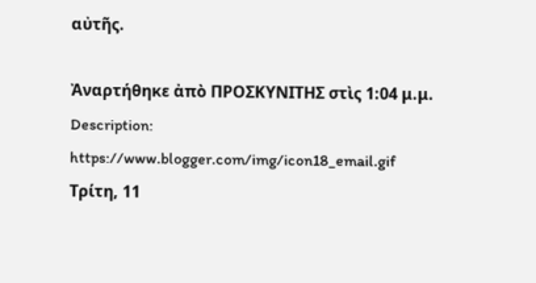αὐτῆς.

Ἀναρτήθηκε ἀπὸ ΠΡΟΣΚΥΝΙΤΗΣ στὶς 1:04 μ.μ. Description: https://www.blogger.com/img/icon18_email.gif
Τρίτη, 11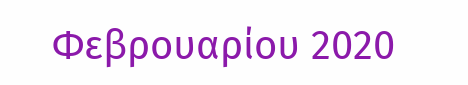Φεβρουαρίου 2020